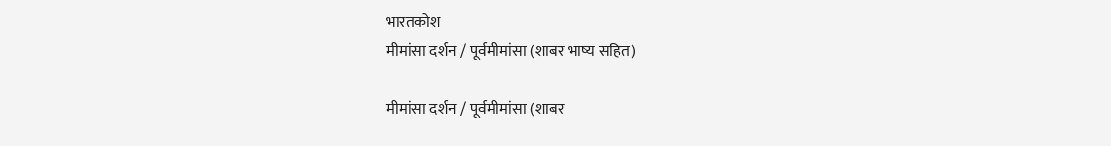भारतकोश
मीमांसा दर्शन / पूर्वमीमांसा (शाबर भाष्य सहित)

मीमांसा दर्शन / पूर्वमीमांसा (शाबर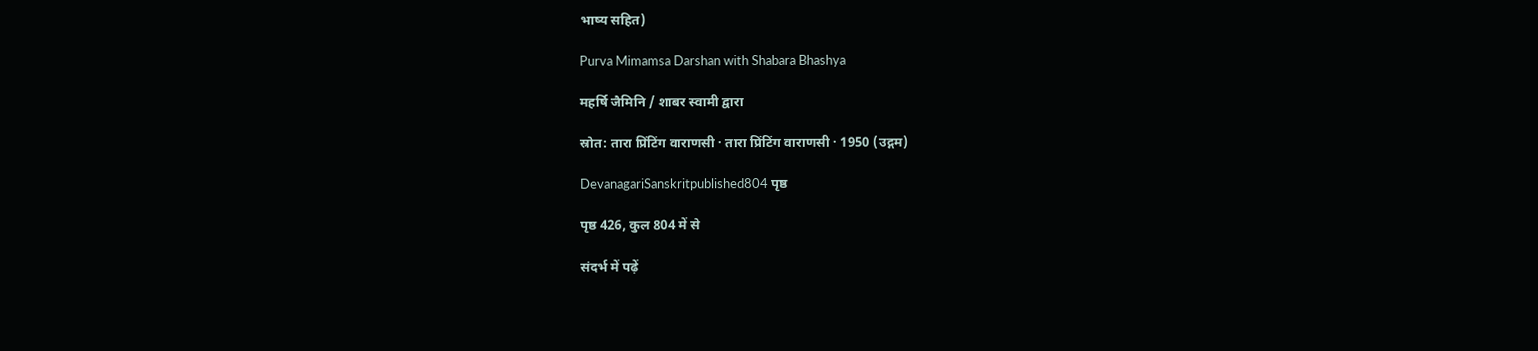भाष्य सहित)

Purva Mimamsa Darshan with Shabara Bhashya

महर्षि जैमिनि / शाबर स्वामी द्वारा

स्रोत: तारा प्रिंटिंग वाराणसी · तारा प्रिंटिंग वाराणसी · 1950 (उद्गम)

DevanagariSanskritpublished804 पृष्ठ

पृष्ठ 426, कुल 804 में से

संदर्भ में पढ़ें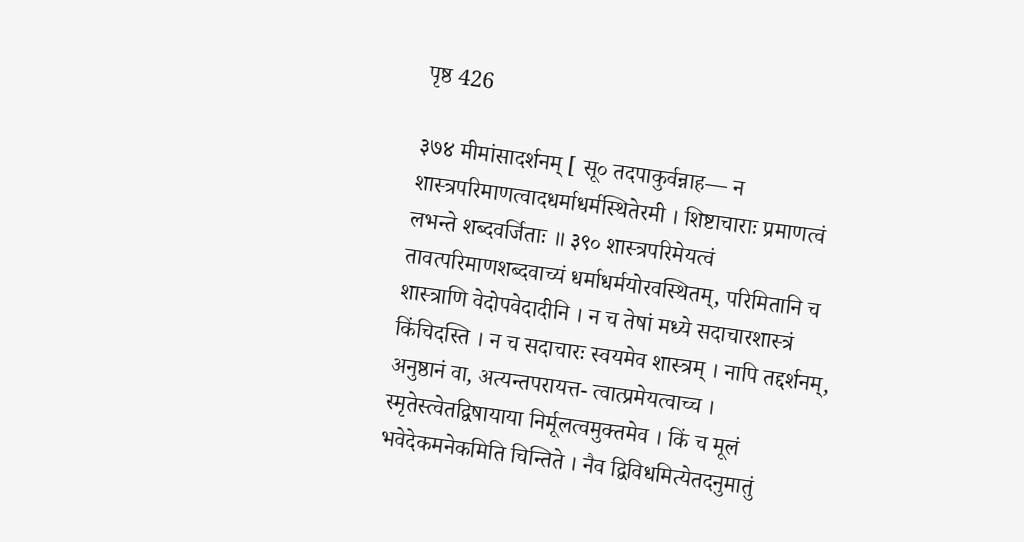पृष्ठ 426

३७४ मीमांसादर्शनम् [ सू० तदपाकुर्वन्नाह— न शास्त्रपरिमाणत्वादधर्माधर्मस्थितेरमी । शिष्टाचाराः प्रमाणत्वं लभन्ते शब्दवर्जिताः ॥ ३९० शास्त्रपरिमेयत्वं तावत्परिमाणशब्दवाच्यं धर्माधर्मयोरवस्थितम्, परिमितानि च शास्त्राणि वेदोपवेदादीनि । न च तेषां मध्ये सदाचारशास्त्रं किंचिदस्ति । न च सदाचारः स्वयमेव शास्त्रम् । नापि तद्दर्शनम्, अनुष्ठानं वा, अत्यन्तपरायत्त- त्वात्प्रमेयत्वाच्च । स्मृतेस्त्वेतद्विषायाया निर्मूलत्वमुक्तमेव । किं च मूलं भवेदेकमनेकमिति चिन्तिते । नैव द्विविधमित्येतदनुमातुं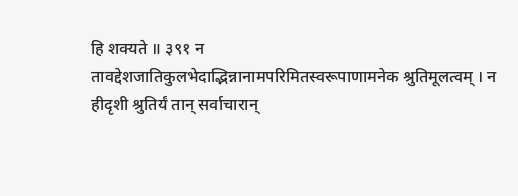हि शक्यते ॥ ३९१ न तावद्देशजातिकुलभेदाद्भिन्नानामपरिमितस्वरूपाणामनेक श्रुतिमूलत्वम् । न हीदृशी श्रुतिर्यं तान् सर्वाचारान्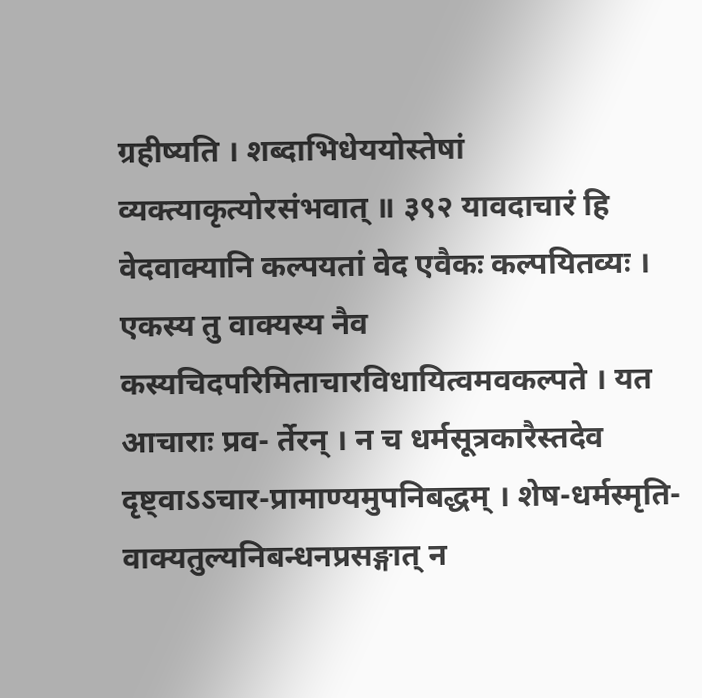ग्रहीष्यति । शब्दाभिधेययोस्तेषां व्यक्त्याकृत्योरसंभवात् ॥ ३९२ यावदाचारं हि वेदवाक्यानि कल्पयतां वेद एवैकः कल्पयितव्यः । एकस्य तु वाक्यस्य नैव कस्यचिदपरिमिताचारविधायित्वमवकल्पते । यत आचाराः प्रव- र्तेरन् । न च धर्मसूत्रकारैस्तदेव दृष्ट्वाऽऽचार-प्रामाण्यमुपनिबद्धम् । शेष-धर्मस्मृति- वाक्यतुल्यनिबन्धनप्रसङ्गात् न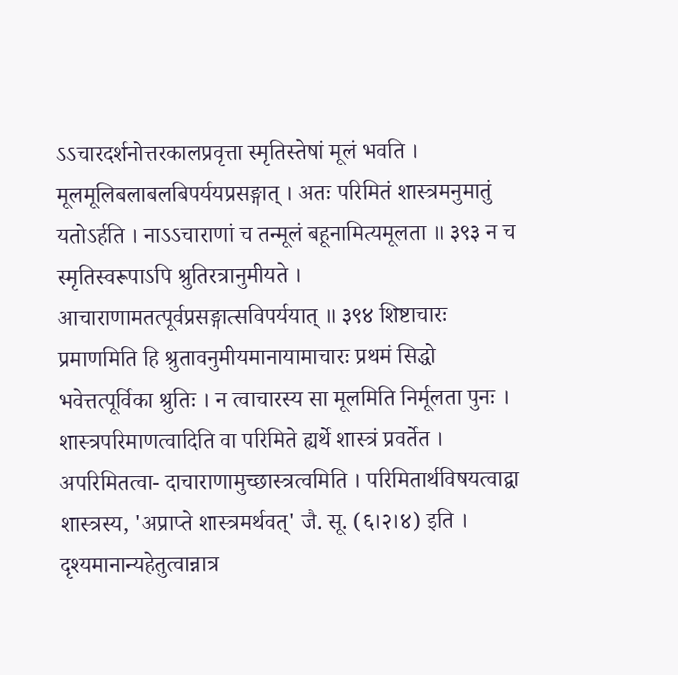ऽऽचारदर्शनोत्तरकालप्रवृत्ता स्मृतिस्तेषां मूलं भवति । मूलमूलिबलाबलबिपर्ययप्रसङ्गात् । अतः परिमितं शास्त्रमनुमातुं यतोऽर्हति । नाऽऽचाराणां च तन्मूलं बहूनामित्यमूलता ॥ ३९३ न च स्मृतिस्वरूपाऽपि श्रुतिरत्रानुमीयते । आचाराणामतत्पूर्वप्रसङ्गात्सविपर्ययात् ॥ ३९४ शिष्टाचारः प्रमाणमिति हि श्रुतावनुमीयमानायामाचारः प्रथमं सिद्धो भवेत्तत्पूर्विका श्रुतिः । न त्वाचारस्य सा मूलमिति निर्मूलता पुनः । शास्त्रपरिमाणत्वादिति वा परिमिते ह्यर्थे शास्त्रं प्रवर्तेत । अपरिमितत्वा- दाचाराणामुच्छास्त्रत्वमिति । परिमितार्थविषयत्वाद्वा शास्त्रस्य, 'अप्राप्ते शास्त्रमर्थवत्' जै. सू. (६।२।४) इति । दृश्यमानान्यहेतुत्वान्नात्र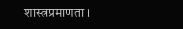शास्त्रप्रमाणता ।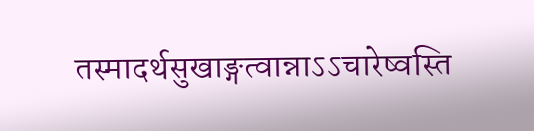तस्मादर्थसुखाङ्गत्वान्नाऽऽचारेष्वस्ति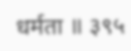धर्मता ॥ ३९५